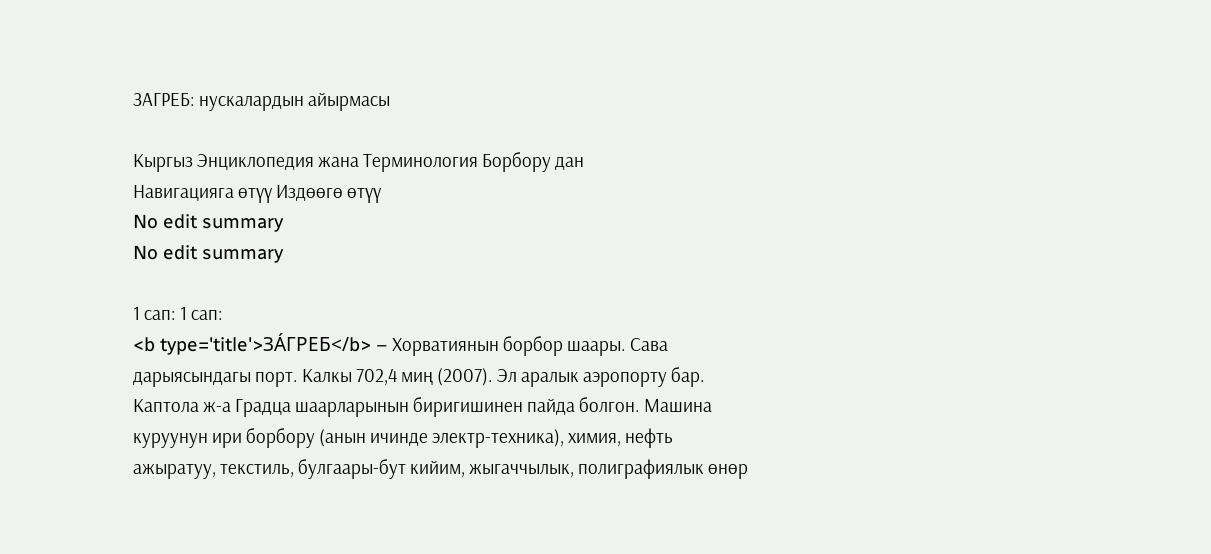ЗАГРЕБ: нускалардын айырмасы

Кыргыз Энциклопедия жана Терминология Борбору дан
Навигацияга өтүү Издөөгө өтүү
No edit summary
No edit summary

1 сап: 1 сап:
<b type='title'>ЗА́ГРЕБ</b> – Хорватиянын борбор шаары. Сава дарыясындагы порт. Калкы 702,4 миң (2007). Эл аралык аэропорту бар. Каптола ж-а Градца шаарларынын биригишинен пайда болгон. Машина куруунун ири борбору (анын ичинде электр-техника), химия, нефть ажыратуу, текстиль, булгаары-бут кийим, жыгаччылык, полиграфиялык өнөр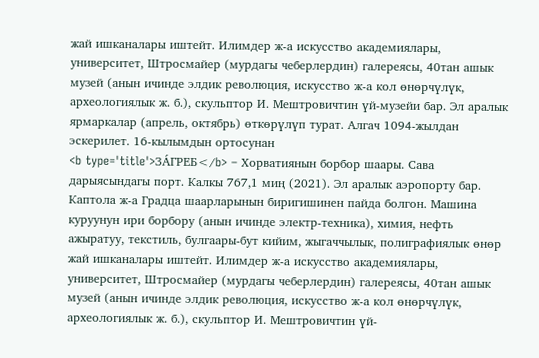жай ишканалары иштейт. Илимдер ж-а искусство академиялары, университет, Штросмайер (мурдагы чеберлердин) галереясы, 40тан ашык музей (анын ичинде элдик революция, искусство ж-а кол өнөрчүлүк, археологиялык ж. б.), скульптор И. Мештровичтин үй-музейи бар. Эл аралык ярмаркалар (апрель, октябрь) өткөрүлүп турат. Алгач 1094-жылдан эскерилет. 16-кылымдын ортосунан
<b type='title'>ЗА́ГРЕБ</b> – Хорватиянын борбор шаары. Сава дарыясындагы порт. Калкы 767,1 миң (2021). Эл аралык аэропорту бар. Каптола ж-а Градца шаарларынын биригишинен пайда болгон. Машина куруунун ири борбору (анын ичинде электр-техника), химия, нефть ажыратуу, текстиль, булгаары-бут кийим, жыгаччылык, полиграфиялык өнөр жай ишканалары иштейт. Илимдер ж-а искусство академиялары, университет, Штросмайер (мурдагы чеберлердин) галереясы, 40тан ашык музей (анын ичинде элдик революция, искусство ж-а кол өнөрчүлүк, археологиялык ж. б.), скульптор И. Мештровичтин үй-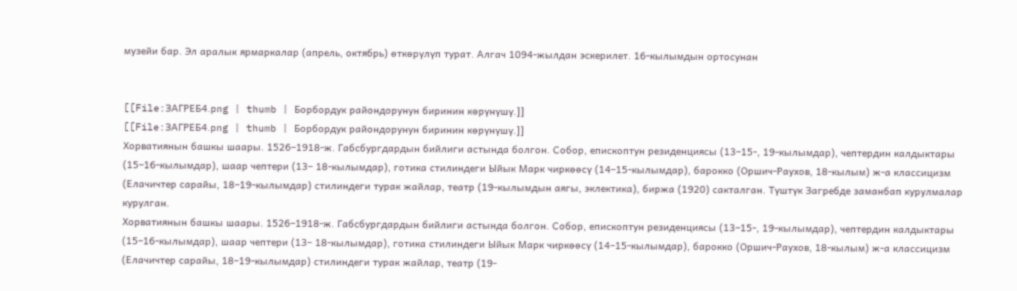музейи бар. Эл аралык ярмаркалар (апрель, октябрь) өткөрүлүп турат. Алгач 1094-жылдан эскерилет. 16-кылымдын ортосунан


[[File:ЗАГРЕБ4.png | thumb | Борбордук райондорунун биринин көрүнүшү.]]
[[File:ЗАГРЕБ4.png | thumb | Борбордук райондорунун биринин көрүнүшү.]]
Хорватиянын башкы шаары. 1526–1918-ж. Габсбургдардын бийлиги астында болгон. Собор, епископтун резиденциясы (13–15-, 19-кылымдар), чептердин калдыктары (15–16-кылымдар), шаар чептери (13– 18-кылымдар), готика стилиндеги Ыйык Марк чиркөөсү (14–15-кылымдар), барокко (Оршич-Раухов, 18-кылым) ж-а классицизм (Елачичтер сарайы, 18–19-кылымдар) стилиндеги турак жайлар, театр (19-кылымдын аягы, эклектика), биржа (1920) сакталган. Түштүк Загребде заманбап курулмалар курулган.
Хорватиянын башкы шаары. 1526–1918-ж. Габсбургдардын бийлиги астында болгон. Собор, епископтун резиденциясы (13–15-, 19-кылымдар), чептердин калдыктары (15–16-кылымдар), шаар чептери (13– 18-кылымдар), готика стилиндеги Ыйык Марк чиркөөсү (14–15-кылымдар), барокко (Оршич-Раухов, 18-кылым) ж-а классицизм (Елачичтер сарайы, 18–19-кылымдар) стилиндеги турак жайлар, театр (19-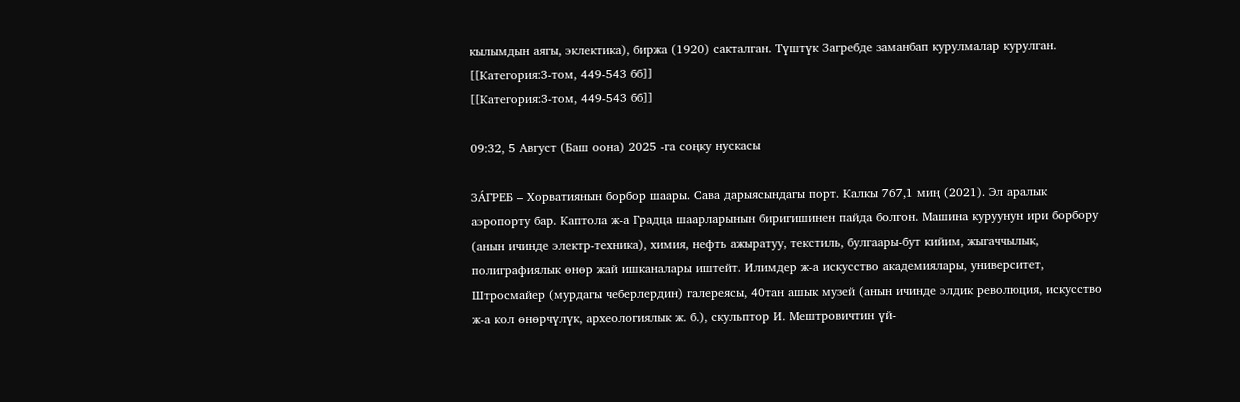кылымдын аягы, эклектика), биржа (1920) сакталган. Түштүк Загребде заманбап курулмалар курулган.
[[Категория:3-том, 449-543 бб]]
[[Категория:3-том, 449-543 бб]]

09:32, 5 Август (Баш оона) 2025 -га соңку нускасы

ЗА́ГРЕБ – Хорватиянын борбор шаары. Сава дарыясындагы порт. Калкы 767,1 миң (2021). Эл аралык аэропорту бар. Каптола ж-а Градца шаарларынын биригишинен пайда болгон. Машина куруунун ири борбору (анын ичинде электр-техника), химия, нефть ажыратуу, текстиль, булгаары-бут кийим, жыгаччылык, полиграфиялык өнөр жай ишканалары иштейт. Илимдер ж-а искусство академиялары, университет, Штросмайер (мурдагы чеберлердин) галереясы, 40тан ашык музей (анын ичинде элдик революция, искусство ж-а кол өнөрчүлүк, археологиялык ж. б.), скульптор И. Мештровичтин үй-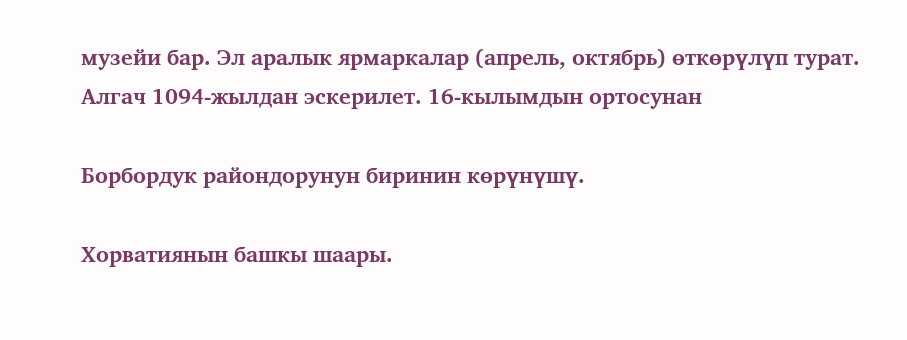музейи бар. Эл аралык ярмаркалар (апрель, октябрь) өткөрүлүп турат. Алгач 1094-жылдан эскерилет. 16-кылымдын ортосунан

Борбордук райондорунун биринин көрүнүшү.

Хорватиянын башкы шаары.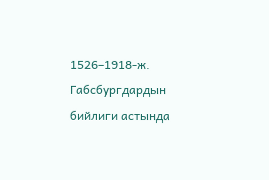1526–1918-ж. Габсбургдардын бийлиги астында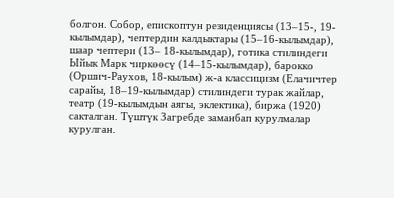болгон. Собор, епископтун резиденциясы (13–15-, 19-кылымдар), чептердин калдыктары (15–16-кылымдар), шаар чептери (13– 18-кылымдар), готика стилиндеги Ыйык Марк чиркөөсү (14–15-кылымдар), барокко (Оршич-Раухов, 18-кылым) ж-а классицизм (Елачичтер сарайы, 18–19-кылымдар) стилиндеги турак жайлар, театр (19-кылымдын аягы, эклектика), биржа (1920) сакталган. Түштүк Загребде заманбап курулмалар курулган.